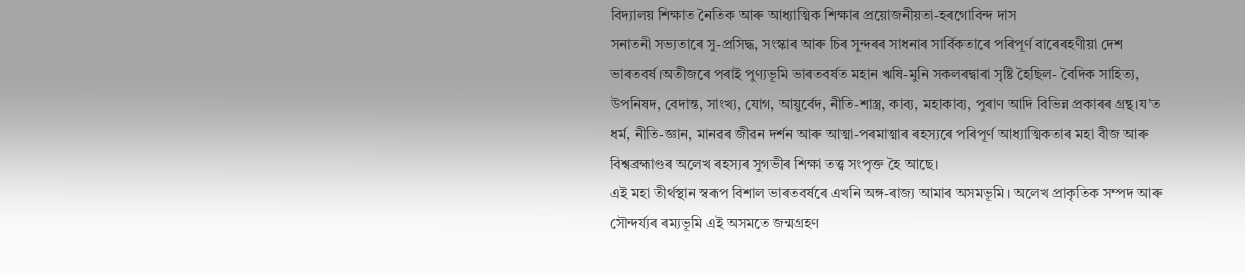বিদ্যালয় শিক্ষাত নৈতিক আৰু আধ্যাত্মিক শিক্ষাৰ প্ৰয়োজনীয়তা-হৰগোবিন্দ দাস
সনাতনী সভ্যতাৰে সু-প্রসিদ্ধ, সংস্কাৰ আৰু চিৰ সুন্দৰৰ সাধনাৰ সার্বিকতাৰে পৰিপূৰ্ণ বাৰেৰহণীয়া দেশ ভাৰতবৰ্ষ।অতীজৰে পৰাই পুণ্যভূমি ভাৰতবৰ্ষত মহান ঋষি-মুনি সকলৰদ্বাৰা সৃষ্টি হৈছিল- বৈদিক সাহিত্য, উপনিষদ, বেদান্ত, সাংখ্য, যোগ, আয়ুর্বেদ, নীতি-শাস্ত্র, কাব্য, মহাকাব্য, পুৰাণ আদি বিভিন্ন প্ৰকাৰৰ গ্রন্থ।য’ত ধর্ম, নীতি-জ্ঞান, মানৱৰ জীৱন দৰ্শন আৰু আত্মা-পৰমাত্মাৰ ৰহস্যৰে পৰিপূৰ্ণ আধ্যাত্মিকতাৰ মহা বীজ আৰু বিশ্বব্রহ্মাণ্ডৰ অলেখ ৰহস্যৰ সুগভীৰ শিক্ষা তত্ত্ব সংপৃক্ত হৈ আছে।
এই মহা তীর্থস্থান স্বৰূপ বিশাল ভাৰতবৰ্ষৰে এখনি অঙ্গ-ৰাজ্য আমাৰ অসমভূমি। অলেখ প্রাকৃতিক সম্পদ আৰু সৌন্দৰ্য্যৰ ৰম্যভূমি এই অসমতে জন্মগ্রহণ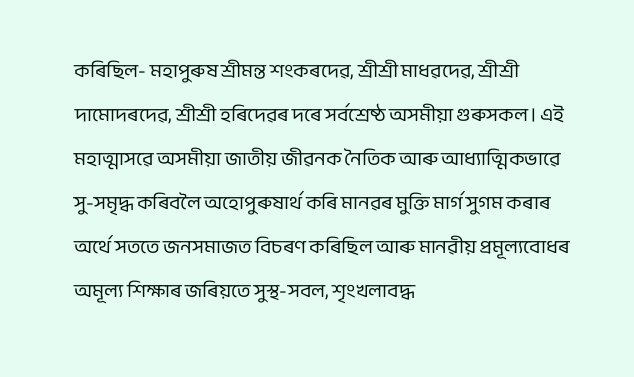কৰিছিল- মহাপুৰুষ শ্রীমন্ত শংকৰদেৱ, শ্ৰীশ্ৰী মাধৱদেৱ, শ্ৰীশ্ৰী দামোদৰদেৱ, শ্রীশ্রী হৰিদেৱৰ দৰে সৰ্বশ্রেষ্ঠ অসমীয়া গুৰুসকল। এই মহাত্মাসৱে অসমীয়া জাতীয় জীৱনক নৈতিক আৰু আধ্যাত্মিকভাৱে সু-সমৃদ্ধ কৰিবলৈ অহোপুৰুষাৰ্থ কৰি মানৱৰ মুক্তি মাৰ্গ সুগম কৰাৰ অৰ্থে সততে জনসমাজত বিচৰণ কৰিছিল আৰু মানৱীয় প্রমূল্যবোধৰ অমূল্য শিক্ষাৰ জৰিয়তে সুস্থ-সবল, শৃংখলাবদ্ধ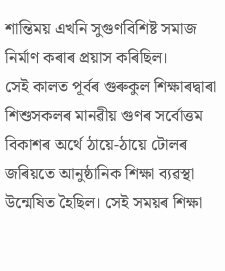শান্তিময় এখনি সুগুণবিশিষ্ট সমাজ নিৰ্মাণ কৰাৰ প্ৰয়াস কৰিছিল।
সেই কালত পূৰ্বৰ গুৰুকুল শিক্ষাৰদ্বাৰা শিশুসকলৰ মানৱীয় গুণৰ সৰ্বোত্তম বিকাশৰ অৰ্থে ঠায়ে-ঠায়ে টোলৰ জৰিয়তে আনুষ্ঠানিক শিক্ষা ব্যৱস্থা উন্মেষিত হৈছিল। সেই সময়ৰ শিক্ষা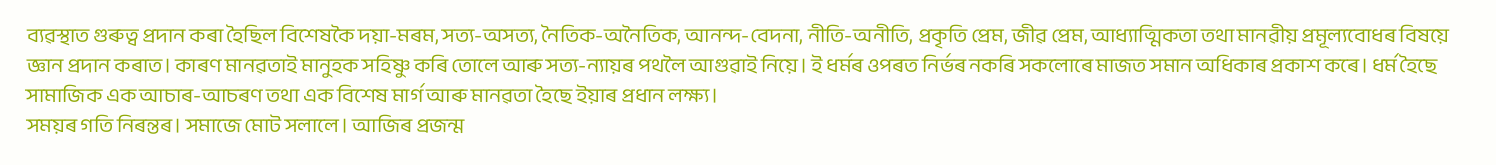ব্যৱস্থাত গুৰুত্ব প্রদান কৰা হৈছিল বিশেষকৈ দয়া-মৰম, সত্য-অসত্য, নৈতিক-অনৈতিক, আনন্দ-বেদনা, নীতি-অনীতি, প্রকৃতি প্রেম, জীৱ প্রেম, আধ্যাত্মিকতা তথা মানৱীয় প্ৰমূল্যবোধৰ বিষয়ে জ্ঞান প্ৰদান কৰাত। কাৰণ মানৱতাই মানুহক সহিষ্ণু কৰি তোলে আৰু সত্য-ন্যায়ৰ পথলৈ আগুৱাই নিয়ে। ই ধৰ্মৰ ওপৰত নিৰ্ভৰ নকৰি সকলোৰে মাজত সমান অধিকাৰ প্ৰকাশ কৰে। ধর্ম হৈছে সামাজিক এক আচাৰ-আচৰণ তথা এক বিশেষ মার্গ আৰু মানৱতা হৈছে ইয়াৰ প্ৰধান লক্ষ্য।
সময়ৰ গতি নিৰন্তৰ। সমাজে মোট সলালে। আজিৰ প্ৰজন্ম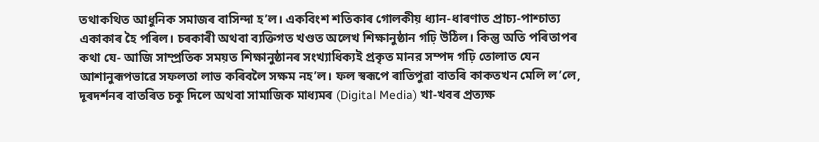তথাকথিত আধুনিক সমাজৰ বাসিন্দা হ’ল। একবিংশ শতিকাৰ গোলকীয় ধ্যান-ধাৰণাত প্রাচ্য-পাশ্চাত্য একাকাৰ হৈ পৰিল। চৰকাৰী অথবা ব্যক্তিগত খণ্ডত অলেখ শিক্ষানুষ্ঠান গঢ়ি উঠিল। কিন্তু অতি পৰিতাপৰ কথা যে- আজি সাম্প্রতিক সময়ত শিক্ষানুষ্ঠানৰ সংখ্যাধিক্যই প্রকৃত মানর সম্পদ গঢ়ি তোলাত যেন আশানুৰূপভাৱে সফলতা লাভ কৰিবলৈ সক্ষম নহ’ল। ফল স্বৰূপে ৰাতিপুৱা বাতৰি কাকতখন মেলি ল’লে, দূৰদৰ্শনৰ বাতৰিত চকু দিলে অথবা সামাজিক মাধ্যমৰ (Digital Media) খা-খবৰ প্ৰত্যক্ষ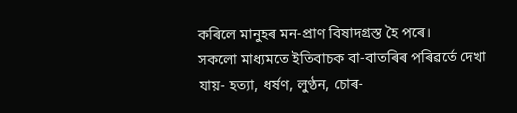কৰিলে মানুহৰ মন-প্রাণ বিষাদগ্রস্ত হৈ পৰে।
সকলো মাধ্যমতে ইতিবাচক বা-বাতৰিৰ পৰিৱৰ্তে দেখা যায়- হত্যা, ধর্ষণ, লুণ্ঠন, চোৰ-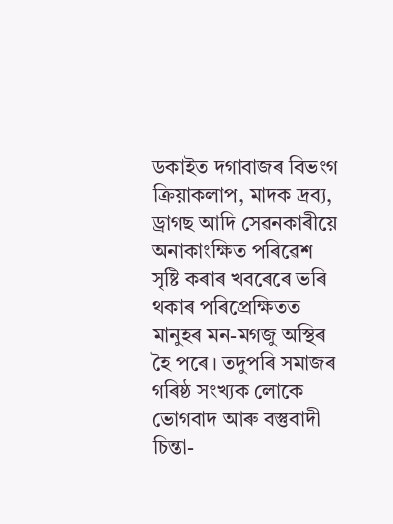ডকাইত দগাবাজৰ বিভংগ ক্রিয়াকলাপ, মাদক দ্রব্য, ড্রাগছ আদি সেৱনকাৰীয়ে অনাকাংক্ষিত পৰিৱেশ সৃষ্টি কৰাৰ খবৰেৰে ভৰি থকাৰ পৰিপ্ৰেক্ষিতত মানুহৰ মন-মগজু অস্থিৰ হৈ পৰে। তদুপৰি সমাজৰ গৰিষ্ঠ সংখ্যক লোকে ভোগবাদ আৰু বস্তুবাদী চিন্তা-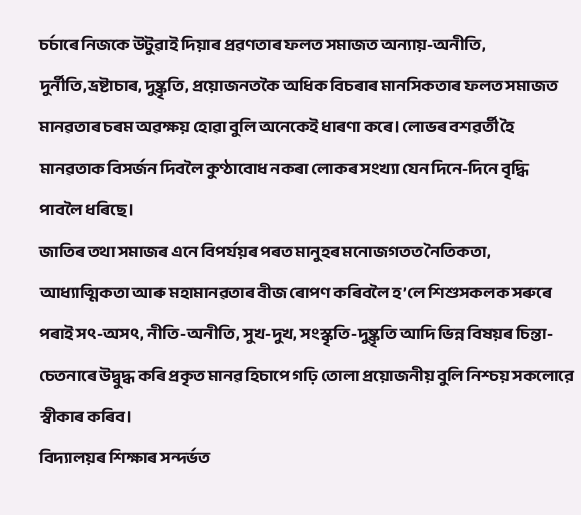চৰ্চাৰে নিজকে উটুৱাই দিয়াৰ প্ৰৱণতাৰ ফলত সমাজত অন্যায়-অনীতি, দুর্নীতি,ভ্রষ্টাচাৰ, দুষ্কৃতি, প্রয়োজনতকৈ অধিক বিচৰাৰ মানসিকতাৰ ফলত সমাজত মানৱতাৰ চৰম অৱক্ষয় হোৱা বুলি অনেকেই ধাৰণা কৰে। লোভৰ বশৱৰ্তী হৈ মানৱতাক বিসর্জন দিবলৈ কুণ্ঠাবোধ নকৰা লোকৰ সংখ্যা যেন দিনে-দিনে বৃদ্ধি পাবলৈ ধৰিছে।
জাতিৰ তথা সমাজৰ এনে বিপৰ্যয়ৰ পৰত মানুহৰ মনোজগতত নৈতিকতা, আধ্যাত্মিকতা আৰু মহামানৱতাৰ বীজ ৰোপণ কৰিবলৈ হ’লে শিশুসকলক সৰুৰে পৰাই সৎ-অসৎ, নীতি-অনীতি, সুখ-দুখ, সংস্কৃতি-দুষ্কৃতি আদি ভিন্ন বিষয়ৰ চিন্তা-চেতনাৰে উদ্বুদ্ধ কৰি প্ৰকৃত মানৱ হিচাপে গঢ়ি তোলা প্ৰয়োজনীয় বুলি নিশ্চয় সকলোরে স্বীকাৰ কৰিব।
বিদ্যালয়ৰ শিক্ষাৰ সন্দৰ্ভত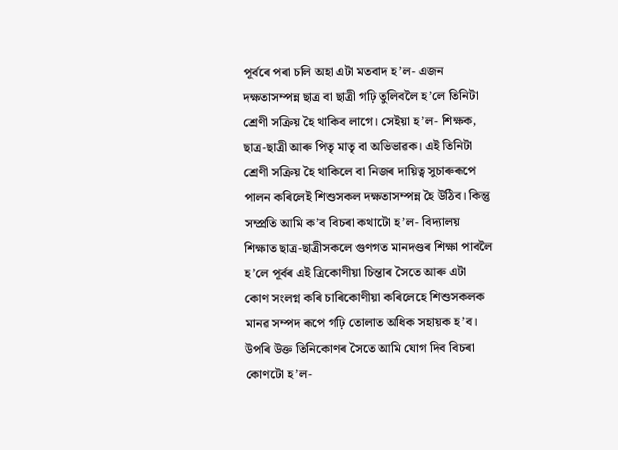পূৰ্বৰে পৰা চলি অহা এটা মতবাদ হ’ল- এজন দক্ষতাসম্পন্ন ছাত্র বা ছাত্রী গঢ়ি তুলিবলৈ হ’লে তিনিটা শ্ৰেণী সক্রিয় হৈ থাকিব লাগে। সেইয়া হ’ল- শিক্ষক, ছাত্র-ছাত্রী আৰু পিতৃ মাতৃ বা অভিভাৱক। এই তিনিটা শ্রেণী সক্রিয় হৈ থাকিলে বা নিজৰ দায়িত্ব সুচাৰুৰূপে পালন কৰিলেই শিশুসকল দক্ষতাসম্পন্ন হৈ উঠিব। কিন্তু সম্প্রতি আমি ক’ব বিচৰা কথাটো হ’ল- বিদ্যালয় শিক্ষাত ছাত্র-ছাত্রীসকলে গুণগত মানদণ্ডৰ শিক্ষা পাবলৈ হ’লে পূৰ্বৰ এই ত্রিকোণীয়া চিন্তাৰ সৈতে আৰু এটা কোণ সংলগ্ন কৰি চাৰিকোণীয়া কৰিলেহে শিশুসকলক মানৱ সম্পদ ৰূপে গঢ়ি তোলাত অধিক সহায়ক হ’ব।
উপৰি উক্ত তিনিকোণৰ সৈতে আমি যোগ দিব বিচৰা কোণটো হ’ল-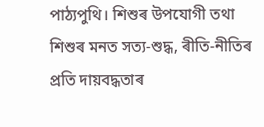পাঠ্যপুথি। শিশুৰ উপযোগী তথা শিশুৰ মনত সত্য-শুদ্ধ, ৰীতি-নীতিৰ প্রতি দায়বদ্ধতাৰ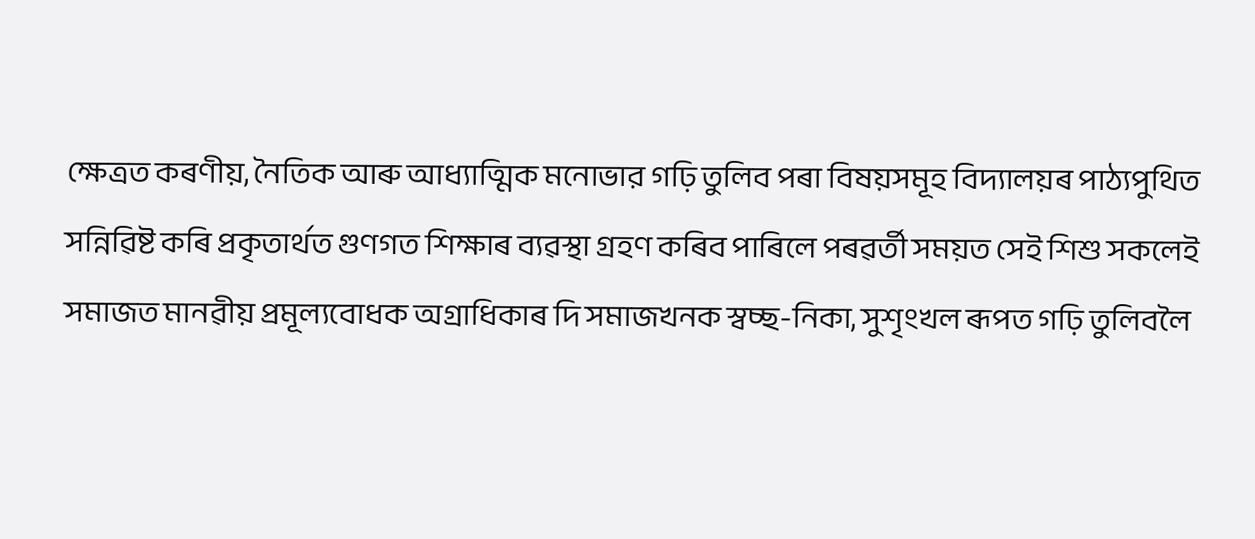ক্ষেত্ৰত কৰণীয়, নৈতিক আৰু আধ্যাত্মিক মনোভার গঢ়ি তুলিব পৰা বিষয়সমূহ বিদ্যালয়ৰ পাঠ্যপুথিত সন্নিৱিষ্ট কৰি প্ৰকৃতাৰ্থত গুণগত শিক্ষাৰ ব্যৱস্থা গ্রহণ কৰিব পাৰিলে পৰৱৰ্তী সময়ত সেই শিশু সকলেই সমাজত মানৱীয় প্রমূল্যবোধক অগ্রাধিকাৰ দি সমাজখনক স্বচ্ছ-নিকা, সুশৃংখল ৰূপত গঢ়ি তুলিবলৈ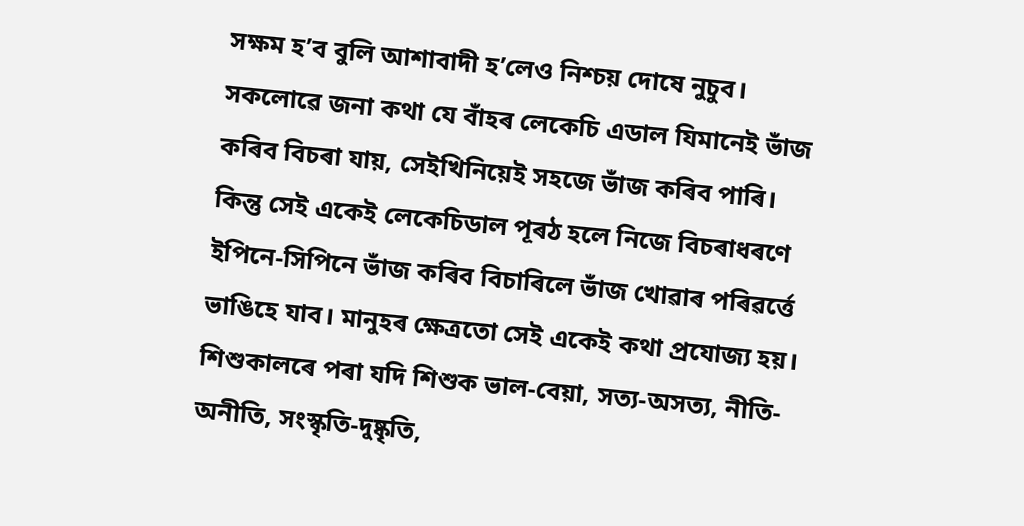সক্ষম হ’ব বুলি আশাবাদী হ’লেও নিশ্চয় দোষে নুচুব। সকলোৱে জনা কথা যে বাঁহৰ লেকেচি এডাল যিমানেই ভাঁজ কৰিব বিচৰা যায়, সেইখিনিয়েই সহজে ভাঁজ কৰিব পাৰি। কিন্তু সেই একেই লেকেচিডাল পূৰঠ হলে নিজে বিচৰাধৰণে ইপিনে-সিপিনে ভাঁজ কৰিব বিচাৰিলে ভাঁজ খোৱাৰ পৰিৱৰ্ত্তে ভাঙিহে যাব। মানুহৰ ক্ষেত্ৰতো সেই একেই কথা প্রযোজ্য হয়। শিশুকালৰে পৰা যদি শিশুক ভাল-বেয়া, সত্য-অসত্য, নীতি-অনীতি, সংস্কৃতি-দুষ্কৃতি,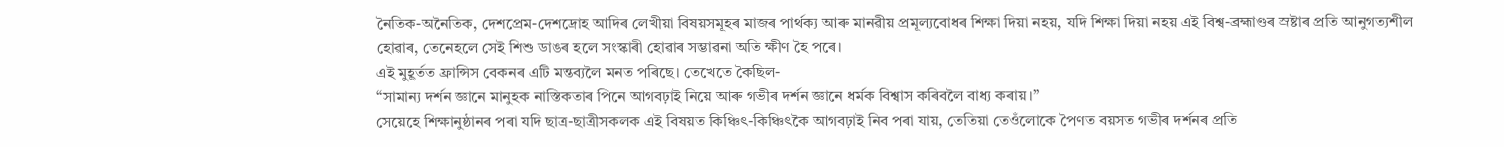নৈতিক-অনৈতিক, দেশপ্রেম-দেশদ্রোহ আদিৰ লেখীয়া বিষয়সমূহৰ মাজৰ পাৰ্থক্য আৰু মানৱীয় প্রমূল্যবোধৰ শিক্ষা দিয়া নহয়, যদি শিক্ষা দিয়া নহয় এই বিশ্ব-ব্ৰহ্মাণ্ডৰ স্ৰষ্টাৰ প্ৰতি আনুগত্যশীল হোৱাৰ, তেনেহলে সেই শিশু ডাঙৰ হলে সংস্কাৰী হোৱাৰ সম্ভাৱনা অতি ক্ষীণ হৈ পৰে।
এই মুহূৰ্তত ফ্রান্সিস বেকনৰ এটি মন্তব্যলৈ মনত পৰিছে। তেখেতে কৈছিল-
“সামান্য দর্শন জ্ঞানে মানুহক নাস্তিকতাৰ পিনে আগবঢ়াই নিয়ে আৰু গভীৰ দৰ্শন জ্ঞানে ধর্মক বিশ্বাস কৰিবলৈ বাধ্য কৰায়।”
সেয়েহে শিক্ষানুষ্ঠানৰ পৰা যদি ছাত্র-ছাত্রীসকলক এই বিষয়ত কিঞ্চিৎ-কিঞ্চিৎকৈ আগবঢ়াই নিব পৰা যায়, তেতিয়া তেওঁলোকে পৈণত বয়সত গভীৰ দৰ্শনৰ প্ৰতি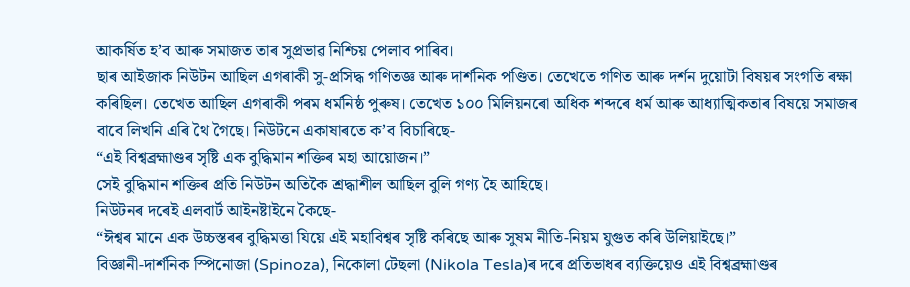আকর্ষিত হ’ব আৰু সমাজত তাৰ সুপ্রভাৱ নিশ্চিয় পেলাব পাৰিব।
ছাৰ আইজাক নিউটন আছিল এগৰাকী সু-প্রসিদ্ধ গণিতজ্ঞ আৰু দার্শনিক পণ্ডিত। তেখেতে গণিত আৰু দৰ্শন দুয়োটা বিষয়ৰ সংগতি ৰক্ষা কৰিছিল। তেখেত আছিল এগৰাকী পৰম ধৰ্মনিষ্ঠ পুৰুষ। তেখেত ১০০ মিলিয়নৰো অধিক শব্দৰে ধৰ্ম আৰু আধ্যাত্মিকতাৰ বিষয়ে সমাজৰ বাবে লিখনি এৰি থৈ গৈছে। নিউটনে একাষাৰতে ক’ব বিচাৰিছে-
“এই বিশ্বব্ৰহ্মাণ্ডৰ সৃষ্টি এক বুদ্ধিমান শক্তিৰ মহা আয়োজন।”
সেই বুদ্ধিমান শক্তিৰ প্ৰতি নিউটন অতিকৈ শ্রদ্ধাশীল আছিল বুলি গণ্য হৈ আহিছে।
নিউটনৰ দৰেই এলবার্ট আইনষ্টাইনে কৈছে-
“ঈশ্বৰ মানে এক উচ্চস্তৰৰ বুদ্ধিমত্তা যিয়ে এই মহাবিশ্বৰ সৃষ্টি কৰিছে আৰু সুষম নীতি-নিয়ম যুগুত কৰি উলিয়াইছে।”
বিজ্ঞানী-দার্শনিক স্পিনোজা (Spinoza), নিকোলা টেছলা (Nikola Tesla)ৰ দৰে প্ৰতিভাধৰ ব্যক্তিয়েও এই বিশ্বব্ৰহ্মাণ্ডৰ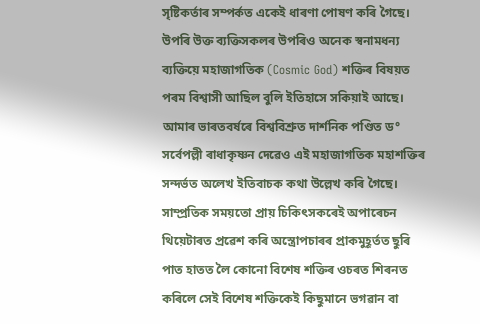সৃষ্টিকৰ্তাৰ সম্পৰ্কত একেই ধাৰণা পোষণ কৰি গৈছে। উপৰি উক্ত ব্যক্তিসকলৰ উপৰিও অনেক স্বনামধন্য ব্যক্তিয়ে মহাজাগতিক (Cosmic God) শক্তিৰ বিষয়ত পৰম বিশ্বাসী আছিল বুলি ইতিহাসে সকিয়াই আছে। আমাৰ ভাৰতবৰ্ষৰে বিশ্ববিশ্রুত দার্শনিক পণ্ডিত ড° সৰ্বেপল্লী ৰাধাকৃষ্ণন দেৱেও এই মহাজাগতিক মহাশক্তিৰ সন্দৰ্ভত অলেখ ইতিবাচক কথা উল্লেখ কৰি গৈছে। সাম্প্রতিক সময়তো প্রায় চিকিৎসকৰেই অপাৰেচন থিয়েটাৰত প্ৰৱেশ কৰি অস্ত্রোপচাৰৰ প্ৰাকমুহূৰ্তত ছুৰি পাত হাতত লৈ কোনো বিশেষ শক্তিৰ ওচৰত শিৰনত কৰিলে সেই বিশেষ শক্তিকেই কিছুমানে ভগৱান বা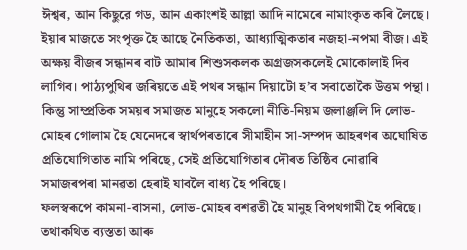ঈশ্বৰ, আন কিছুরে গড, আন একাংশই আল্লা আদি নামেৰে নামাংকৃত কৰি লৈছে। ইয়াৰ মাজতে সংপৃক্ত হৈ আছে নৈতিকতা, আধ্যাত্মিকতাৰ নজহা-নপমা বীজ। এই অক্ষয় বীজৰ সন্ধানৰ বাট আমাৰ শিশুসকলক অগ্রজসকলেই মোকোলাই দিব লাগিব। পাঠ্যপুথিৰ জৰিয়তে এই পথৰ সন্ধান দিয়াটো হ’ব সবাতোকৈ উত্তম পন্থা।
কিন্তু সাম্প্ৰতিক সময়ৰ সমাজত মানুহে সকলো নীতি-নিয়ম জলাঞ্জলি দি লোভ-মোহৰ গোলাম হৈ যেনেদৰে স্বাৰ্থপৰতাৰে সীমাহীন সা-সম্পদ আহৰণৰ অঘোষিত প্রতিযোগিতাত নামি পৰিছে, সেই প্রতিযোগিতাৰ দৌৰত তিষ্ঠিব নোৱাৰি সমাজৰপৰা মানৱতা হেৰাই যাবলৈ বাধ্য হৈ পৰিছে।
ফলস্বৰূপে কামনা-বাসনা, লোভ-মোহৰ বশৱতী হৈ মানুহ বিপথগামী হৈ পৰিছে। তথাকথিত ব্যস্ততা আৰু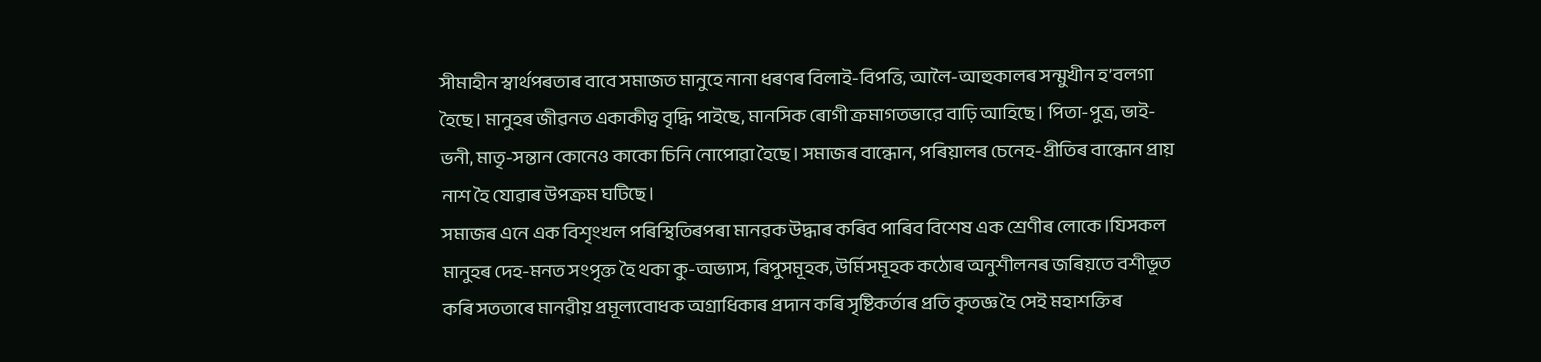সীমাহীন স্বাৰ্থপৰতাৰ বাবে সমাজত মানুহে নানা ধৰণৰ বিলাই-বিপত্তি, আলৈ-আহুকালৰ সন্মুখীন হ’বলগা হৈছে। মানুহৰ জীৱনত একাকীত্ব বৃদ্ধি পাইছে, মানসিক ৰোগী ক্রমাগতভারে বাঢ়ি আহিছে। পিতা-পুত্র, ভাই-ভনী, মাতৃ-সন্তান কোনেও কাকো চিনি নোপোৱা হৈছে। সমাজৰ বান্ধোন, পৰিয়ালৰ চেনেহ-প্রীতিৰ বান্ধোন প্রায় নাশ হৈ যোৱাৰ উপক্রম ঘটিছে।
সমাজৰ এনে এক বিশৃংখল পৰিস্থিতিৰপৰা মানৱক উদ্ধাৰ কৰিব পাৰিব বিশেষ এক শ্ৰেণীৰ লোকে।যিসকল মানুহৰ দেহ-মনত সংপৃক্ত হৈ থকা কু-অভ্যাস, ৰিপুসমূহক, উর্মিসমূহক কঠোৰ অনুশীলনৰ জৰিয়তে বশীভূত কৰি সততাৰে মানৱীয় প্ৰমূল্যবোধক অগ্রাধিকাৰ প্ৰদান কৰি সৃষ্টিকর্তাৰ প্ৰতি কৃতজ্ঞ হৈ সেই মহাশক্তিৰ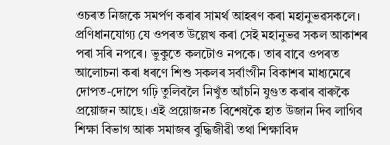ওচৰত নিজকে সমর্পণ কৰাৰ সামৰ্থ আহৰণ কৰা মহানুভৱসকলে।
প্রণিধানযোগ্য যে ওপৰত উল্লেখ কৰা সেই মহানুভৱ সকল আকাশৰ পৰা সৰি নপৰে। ভুকুতে কলটোও নপকে। তাৰ বাবে ওপৰত আলোচনা কৰা ধৰণে শিশু সকলৰ সৰ্বাংগীন বিকাশৰ মাধ্যমেৰে দোপত-দোপে গঢ়ি তুলিবলৈ নিখুঁত আঁচনি যুগুত কৰাৰ বাৰুকৈ প্ৰয়োজন আছে। এই প্রয়োজনত বিশেষকৈ হাত উজান দিব লাগিব শিক্ষা বিভাগ আৰু সমাজৰ বুদ্ধিজীৱী তথা শিক্ষাবিদ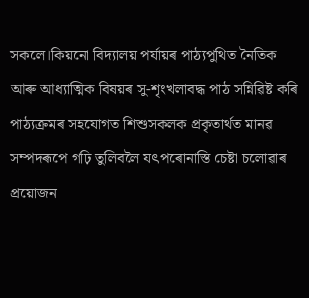সকলে।কিয়নো বিদ্যালয় পর্যায়ৰ পাঠ্যপুথিত নৈতিক আৰু আধ্যাত্মিক বিষয়ৰ সু-শৃংখলাবদ্ধ পাঠ সন্নিৱিষ্ট কৰি পাঠ্যক্ৰমৰ সহযোগত শিশুসকলক প্রকৃতার্থত মানৱ সম্পদৰূপে গঢ়ি তুলিবলৈ যৎপৰোনাস্তি চেষ্টা চলোৱাৰ প্ৰয়োজন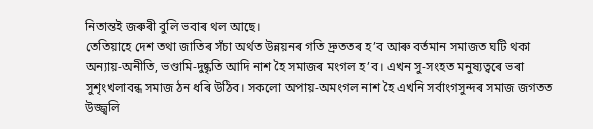নিতান্তই জৰুৰী বুলি ভবাৰ থল আছে।
তেতিয়াহে দেশ তথা জাতিৰ সঁচা অৰ্থত উন্নয়নৰ গতি দ্রুততৰ হ’ব আৰু বর্তমান সমাজত ঘটি থকা অন্যায়-অনীতি, ভণ্ডামি-দুষ্কৃতি আদি নাশ হৈ সমাজৰ মংগল হ’ব। এখন সু-সংহত মনুষ্যত্বৰে ভৰা সুশৃংখলাবন্ধ সমাজ ঠন ধৰি উঠিব। সকলো অপায়-অমংগল নাশ হৈ এখনি সর্বাংগসুন্দৰ সমাজ জগতত উজ্জ্বলি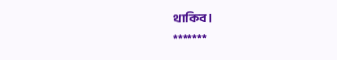থাকিব।
*******